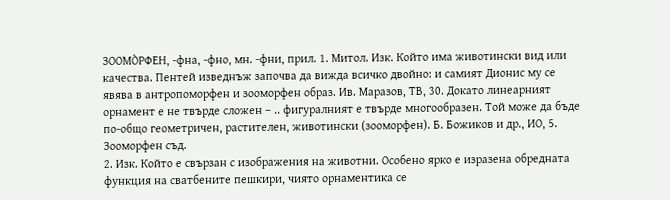ЗООМÒРФЕН, -фна, -фно, мн. -фни, прил. 1. Митол. Изк. Който има животински вид или качества. Пентей изведнъж започва да вижда всичко двойно: и самият Дионис му се явява в антропоморфен и зооморфен образ. Ив. Маразов, ТВ, 30. Докато линеарният орнамент е не твърде сложен – .. фигуралният е твърде многообразен. Той може да бъде по-общо геометричен, растителен, животински (зооморфен). Б. Божиков и др., ИО, 5. Зооморфен съд.
2. Изк. Който е свързан с изображения на животни. Особено ярко е изразена обредната функция на сватбените пешкири, чиято орнаментика се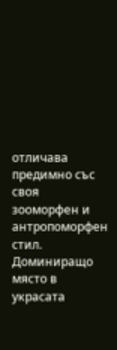отличава предимно със своя зооморфен и антропоморфен стил. Доминиращо място в украсата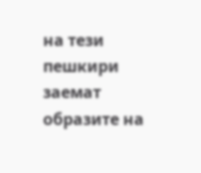на тези пешкири заемат образите на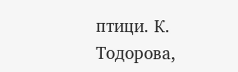птици. К. Тодорова,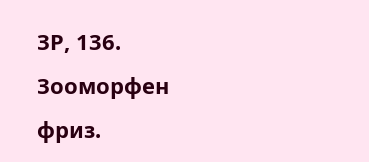ЗР, 136. Зооморфен фриз.